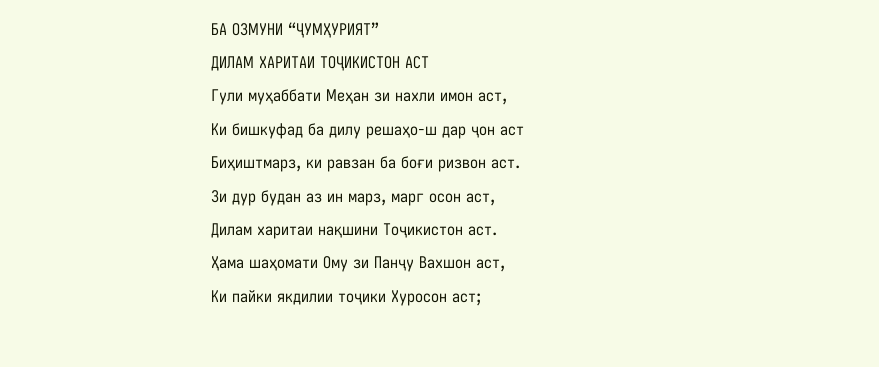БА ОЗМУНИ “ҶУМҲУРИЯТ”
ДИЛАМ ХАРИТАИ ТОҶИКИСТОН АСТ
Гули муҳаббати Меҳан зи нахли имон аст,
Ки бишкуфад ба дилу решаҳо-ш дар ҷон аст
Биҳиштмарз, ки равзан ба боғи ризвон аст.
Зи дур будан аз ин марз, марг осон аст,
Дилам харитаи нақшини Тоҷикистон аст.
Ҳама шаҳомати Ому зи Панҷу Вахшон аст,
Ки пайки якдилии тоҷики Хуросон аст;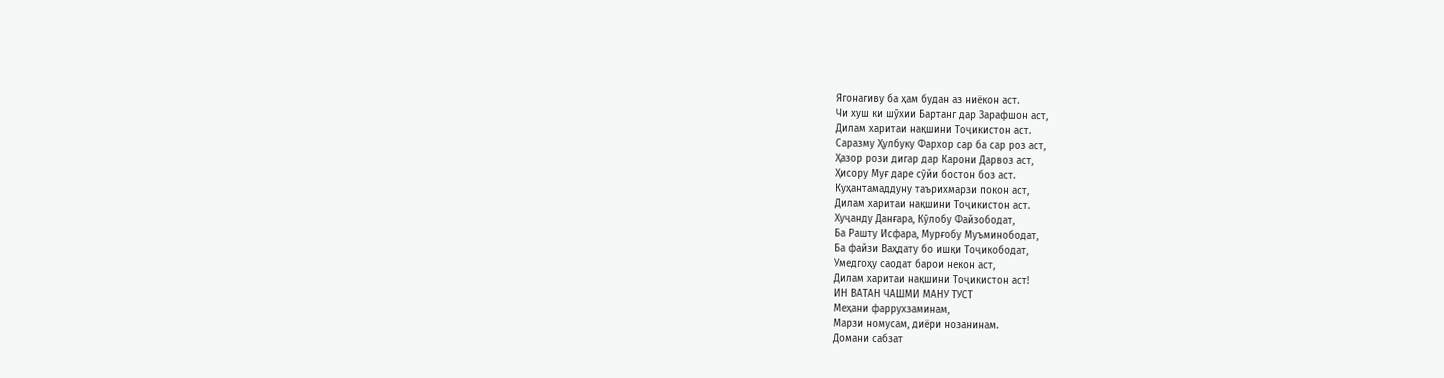Ягонагиву ба ҳам будан аз ниёкон аст.
Чи хуш ки шӯхии Бартанг дар Зарафшон аст,
Дилам харитаи нақшини Тоҷикистон аст.
Саразму Ҳулбуку Фархор сар ба сар роз аст,
Ҳазор рози дигар дар Карони Дарвоз аст,
Ҳисору Муғ даре сӯйи бостон боз аст.
Куҳантамаддуну таърихмарзи покон аст,
Дилам харитаи нақшини Тоҷикистон аст.
Хуҷанду Данғара, Кӯлобу Файзободат,
Ба Рашту Исфара, Мурғобу Муъминободат,
Ба файзи Ваҳдату бо ишқи Тоҷикободат,
Умедгоҳу саодат барои некон аст,
Дилам харитаи нақшини Тоҷикистон аст!
ИН ВАТАН ЧАШМИ МАНУ ТУСТ
Меҳани фаррухзаминам,
Марзи номусам, диёри нозанинам.
Домани сабзат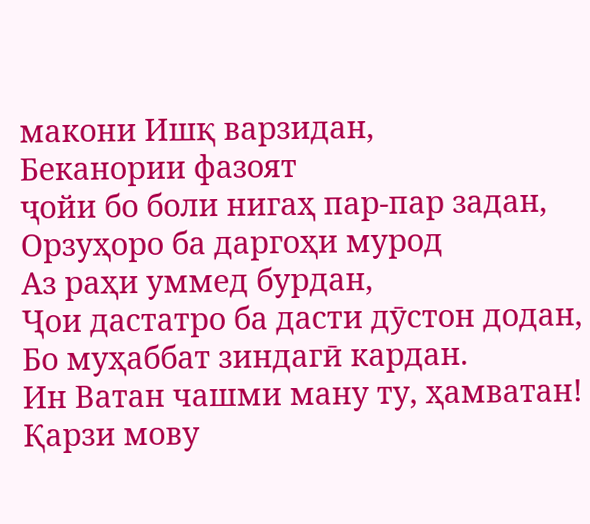макони Ишқ варзидан,
Беканории фазоят
ҷойи бо боли нигаҳ пар-пар задан,
Орзуҳоро ба даргоҳи мурод
Аз раҳи уммед бурдан,
Ҷои дастатро ба дасти дӯстон додан,
Бо муҳаббат зиндагӣ кардан.
Ин Ватан чашми ману ту, ҳамватан!
Қарзи мову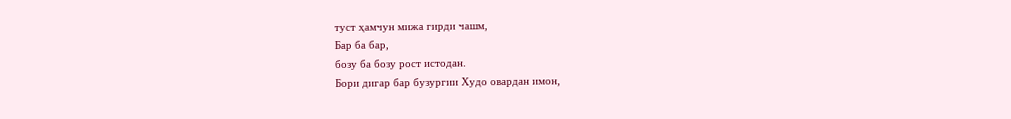туст ҳамчун мижа гирди чашм,
Бар ба бар,
бозу ба бозу рост истодан.
Бори дигар бар бузургии Худо овардан имон,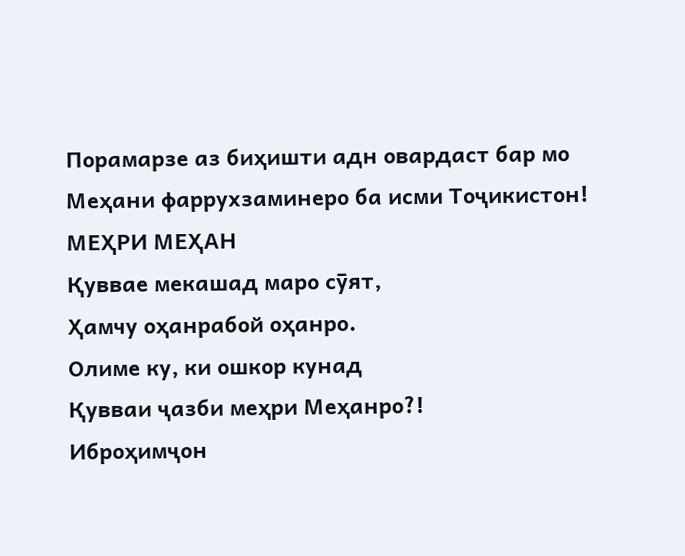Порамарзе аз биҳишти адн овардаст бар мо
Меҳани фаррухзаминеро ба исми Тоҷикистон!
МЕҲРИ МЕҲАН
Қуввае мекашад маро сӯят,
Ҳамчу оҳанрабой оҳанро.
Олиме ку, ки ошкор кунад
Қувваи ҷазби меҳри Меҳанро?!
Иброҳимҷон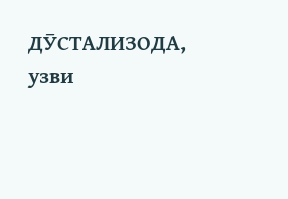ДӮСТАЛИЗОДА,
узви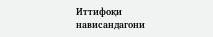Иттифоқи
нависандагони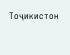Тоҷикистон